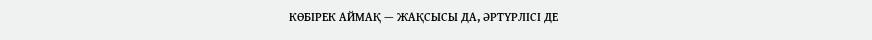КӨБІРЕК АЙМАҚ — ЖАҚСЫСЫ ДА, ӘРТҮРЛІСІ ДЕ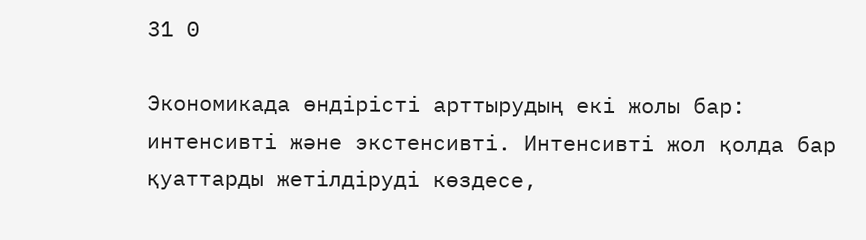31 0

Экономикада өндірісті арттырудың екі жолы бар: интенсивті және экстенсивті. Интенсивті жол қолда бар қуаттарды жетілдіруді көздесе,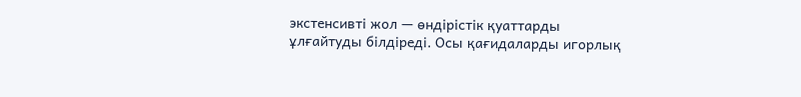экстенсивті жол — өндірістік қуаттарды ұлғайтуды білдіреді. Осы қағидаларды игорлық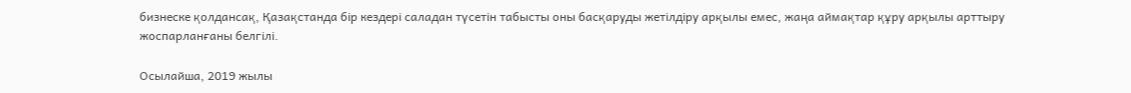бизнеске қолдансақ, Қазақстанда бір кездері саладан түсетін табысты оны басқаруды жетілдіру арқылы емес, жаңа аймақтар құру арқылы арттыру жоспарланғаны белгілі.

Осылайша, 2019 жылы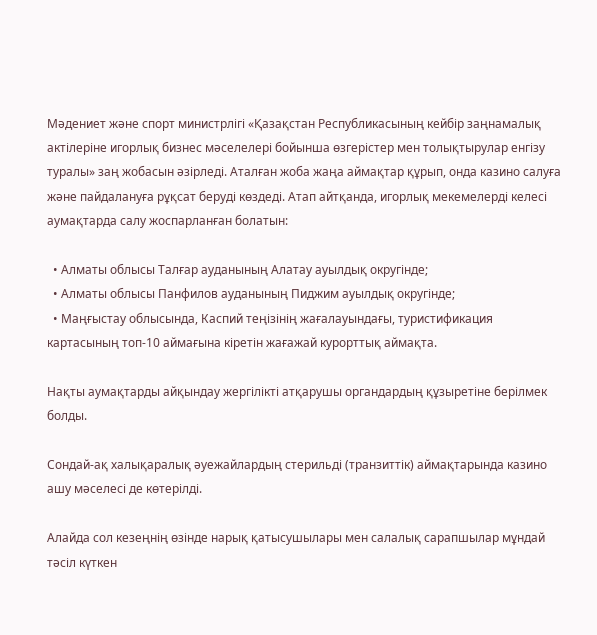Мәдениет және спорт министрлігі «Қазақстан Республикасының кейбір заңнамалық актілеріне игорлық бизнес мәселелері бойынша өзгерістер мен толықтырулар енгізу туралы» заң жобасын әзірледі. Аталған жоба жаңа аймақтар құрып, онда казино салуға және пайдалануға рұқсат беруді көздеді. Атап айтқанда, игорлық мекемелерді келесі аумақтарда салу жоспарланған болатын:

  • Алматы облысы Талғар ауданының Алатау ауылдық округінде;
  • Алматы облысы Панфилов ауданының Пиджим ауылдық округінде;
  • Маңғыстау облысында, Каспий теңізінің жағалауындағы, туристификация картасының топ-10 аймағына кіретін жағажай курорттық аймақта.

Нақты аумақтарды айқындау жергілікті атқарушы органдардың құзыретіне берілмек болды.

Сондай-ақ халықаралық әуежайлардың стерильді (транзиттік) аймақтарында казино ашу мәселесі де көтерілді.

Алайда сол кезеңнің өзінде нарық қатысушылары мен салалық сарапшылар мұндай тәсіл күткен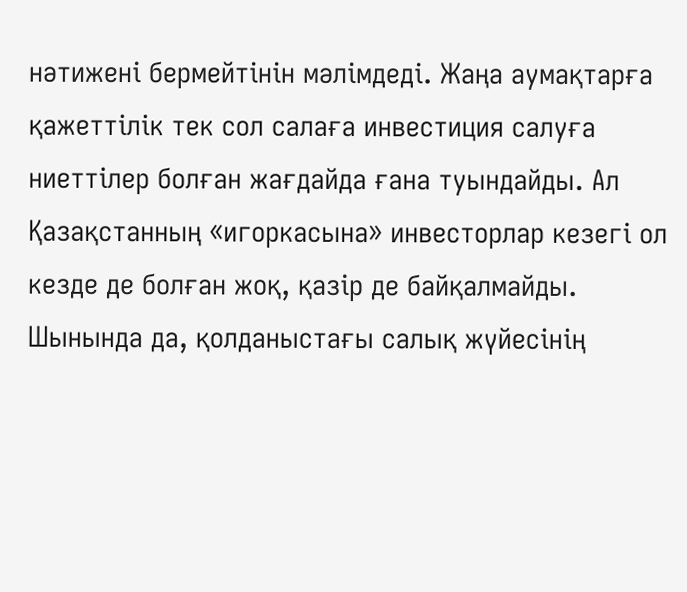нәтижені бермейтінін мәлімдеді. Жаңа аумақтарға қажеттілік тек сол салаға инвестиция салуға ниеттілер болған жағдайда ғана туындайды. Ал Қазақстанның «игоркасына» инвесторлар кезегі ол кезде де болған жоқ, қазір де байқалмайды. Шынында да, қолданыстағы салық жүйесінің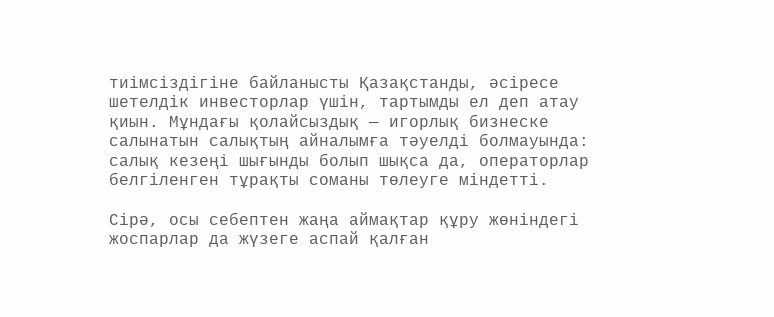тиімсіздігіне байланысты Қазақстанды, әсіресе шетелдік инвесторлар үшін, тартымды ел деп атау қиын. Мұндағы қолайсыздық — игорлық бизнеске салынатын салықтың айналымға тәуелді болмауында: салық кезеңі шығынды болып шықса да, операторлар белгіленген тұрақты соманы төлеуге міндетті.

Сірә, осы себептен жаңа аймақтар құру жөніндегі жоспарлар да жүзеге аспай қалған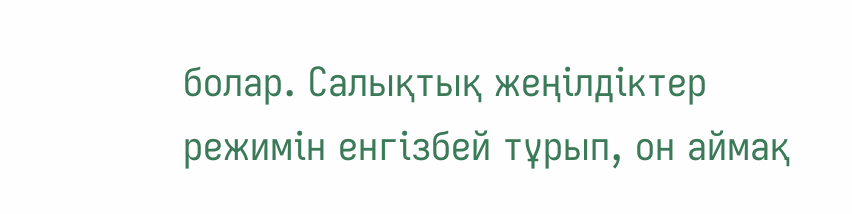болар. Салықтық жеңілдіктер режимін енгізбей тұрып, он аймақ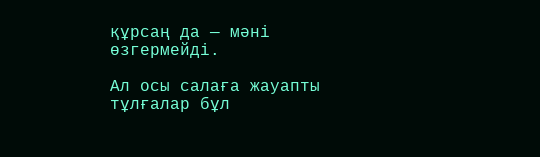құрсаң да — мәні өзгермейді.

Ал осы салаға жауапты тұлғалар бұл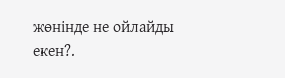жөнінде не ойлайды екен?.